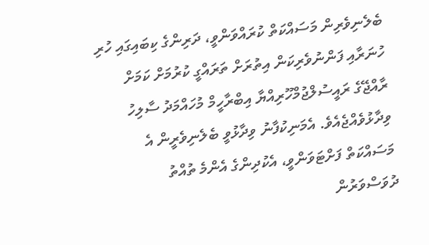ބެލެނިވެރިން މަސައްކަތް ކުރައްވަންވީ، ދަރިންގެ ކިބައިގައި ހުރި ހުނަރާއި ފަންނުވެރިކަން އިތުރަށް ތަރައްގީ ކުރުމަށް ކަމަށް ރާއްޖޭގެ ރައީސުލްޖުމްހޫރިއްޔާ އިބްރާހީމް މުހައްމަދު ސާލިހު ވިދާޅުވެއްޖެއެވެ. އެމަނިކުފާނު ވިދާޅުވީ ބެލެނިވެރީން އެ މަސައްކަތް ފަށްޓަވަންވީ، އެކުދިންގެ އެންމެ ތުއްތު ދުވަސްވަރުން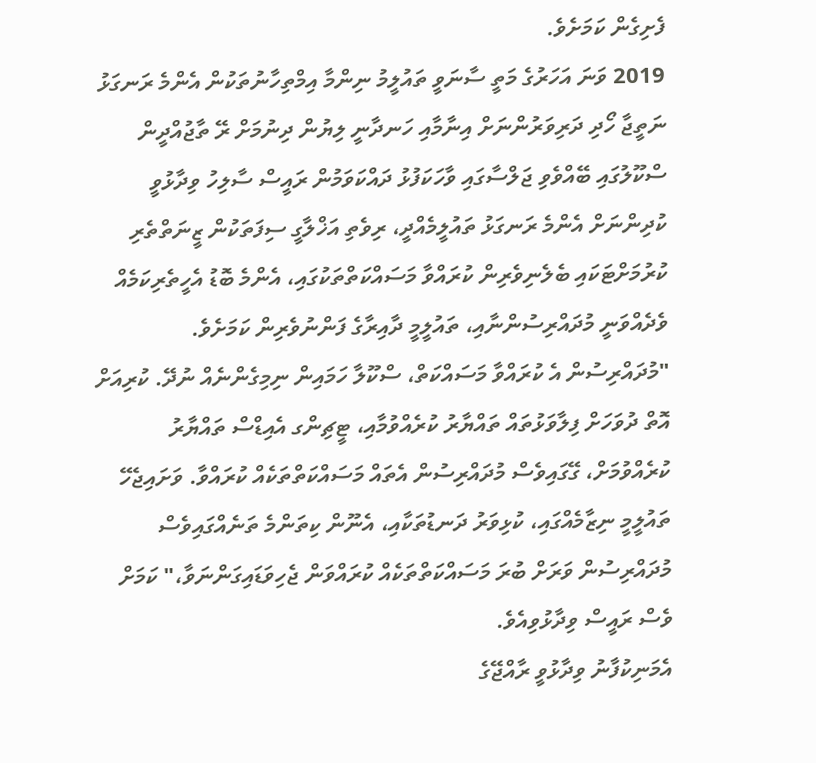ފެށިގެން ކަމަށެވެ.
2019 ވަނަ އަހަރުގެ މަތީ ސާނަވީ ތައުލީމު ނިންމާ އިމްތިހާނުތަކުން އެންމެ ރަނގަޅު ނަތީޖާ ހޯދި ދަރިވަރުންނަށް އިނާމާއި ހަނދާނީ ލިޔުން ދިނުމަށް ރޭ ތާޖުއްދީން ސްކޫލުގައި ބޭއްވެވި ޖަލްސާގައި ވާހަކަފުޅު ދައްކަވަމުން ރައީސް ސާލިހު ވިދާޅުވީ ކުދިންނަށް އެންމެ ރަނގަޅު ތައުލީމެއްދީ، ރިވެތި އަޚްލާގީ ސިފަތަކުން ޒީނަތްތެރި ކުރުމަށްޓަކައި ބެލެނިވެރިން ކުރައްވާ މަސައްކަތްތަކުގައި، އެންމެ ބޮޑު އެހީތެރިކަމެއް ވެދެއްވަނީ މުދައްރިސުންނާއި، ތައުލީމީ ދާއިރާގެ ފަންނުވެރިން ކަމަށެވެ.
"މުދައްރިސުން އެ ކުރައްވާ މަސައްކަތް، ސްކޫލާ ހަމައިން ނިމިގެންނެއް ނުދޭ. ކުރިއަށް އޮތް ދުވަހަށް ފިލާވަޅުތައް ތައްޔާރު ކުރެއްވުމާއި، ޓީޗިންގ އެއިޑްސް ތައްޔާރު ކުރެއްވުމަށް، ގޭގައިވެސް މުދައްރިސުން އެތައް މަސައްކަތްތަކެއް ކުރައްވާ. ވަށައިޖެހޭ ތައުލީމީ ނިޒާމެއްގައި، ކުޅިވަރު ދަނޑުތަކާއި، އެނޫން ކިތަންމެ ތަނެއްގައިވެސް މުދައްރިސުން ވަރަށް ބުރަ މަސައްކަތްތަކެއް ކުރައްވަން ޖެހިވަޑައިގަންނަވާ،" ކަމަށް ވެސް ރައީސް ވިދާޅުވިއެވެ.
އެމަނިކުފާނު ވިދާޅުވީ ރާއްޖޭގެ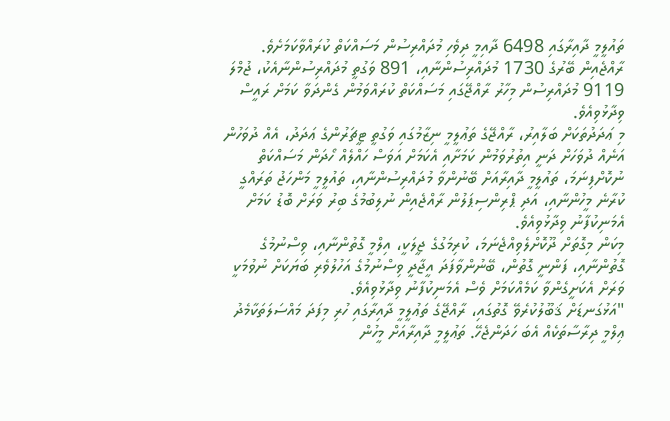ތައުލީމީ ދާއިރާގައި 6498 ދާއިމީ ދިވެހި މުދައްރިސުން މަސައްކަތް ކުރައްވާކަމަށެވެ. ރާއްޖެއިން ބޭރުގެ 1730 މުދައްރިސުންނާއި، 891 ވަގުތީ މުދައްރިސުންނާއެކު، ޖުމްލަ 9119 މުދައްރިސުން މިހާރު ރާއްޖޭގައި މަސައްކަތް ކުރައްވަމުން ގެންދަވާ ކަމަށް ރައީސް ވިދާޅުވިއެވެ.
މި ޢަދަދުތަކަށް ބަލާއިރު، ރާއްޖޭގެ ތަޢުލީމީ ނިޒާމުގައި ވަގުތީ ޓީޗަރުންގެ ޢަދަދު، އެއް ދުވަހުން އަނެއް ދުވަހަށް ދަނީ އިތުރުވަމުން ކަމަށާއި އެކަމަށް އަވަސް ހައްލެއް ހޯދަން މަސައްކަތް ނުކޮށްފިނަމަ، ތައުލީމީ ދާއިރާއަށް ބޭނުންވާ މުދައްރިސުންނާއި، ތައުލީމީ މަންހަޖު ތަރައްގީ ކުރާނެ މީހުންނާއި، އަދި ޕްރިންސިޕަލުން ރާއްޖެއިން ނުލިބުމުގެ ބިރު ވަރަށް ބޮޑު ކަމަށް އެމަނިކުފާނު ވިދާޅުވިއެވެ.
މިކަން މިގޮތަށް ދޫކޮށްލެވިއްޖެނަމަ، ކުރިމަގުގެ ޖީލަކީ، އިލްމީ ގޮތުންނާއި، ވިސްނުމުގެ ގޮތުންނާއި، ފަންނީ ގޮތުން، ބޭނުންވާފަދަ އީޖާދީ ވިސްނުމުގެ އަހުލުވެރި ބަޔަކަށް ނުވުމަކީ ވަރަށް އެކަށީގެންވާ ކަމެއްކަމަށް ވެސް އެމަނިކުފާނު ވިދާޅުވިއެވެ.
"އަޅުގަނޑަށް ޤަބޫލުކުރެވޭ ގޮތުގައި، ރާއްޖޭގެ ތަޢުލީމީ ދާއިރާގައި ހުރި މިފަދަ މައްސަލަތަކާމެދު ޢިލްމީ ދިރާސާތަކެއް އެބަ ހަދަންޖެހޭ. ތަޢުލީމީ ދާއިރާއަށް މީހުން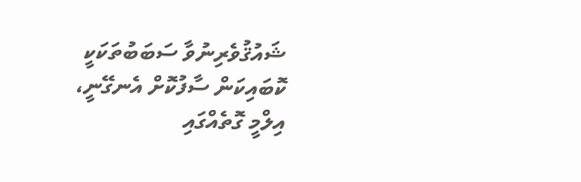ޝައުޤުވެރިނުވާ ސަބަބުތަކަކީ ކޮބައިކަން ސާފުކޮށް އެނގޭނީ، އިލްމީ ގޮތެއްގައި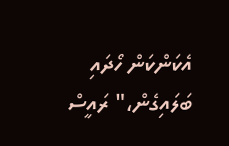އެކަންކަން ހޯދައި ބަލައިގެން،" ރައީސް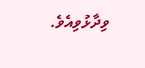ވިދާޅުވިއެވެ.